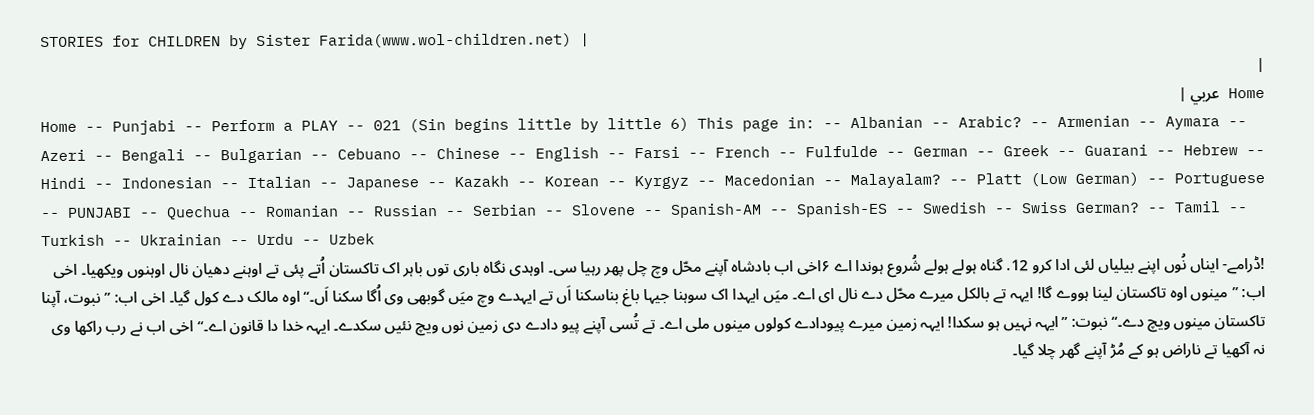STORIES for CHILDREN by Sister Farida(www.wol-children.net) |
|
Home عربي |
Home -- Punjabi -- Perform a PLAY -- 021 (Sin begins little by little 6) This page in: -- Albanian -- Arabic? -- Armenian -- Aymara -- Azeri -- Bengali -- Bulgarian -- Cebuano -- Chinese -- English -- Farsi -- French -- Fulfulde -- German -- Greek -- Guarani -- Hebrew -- Hindi -- Indonesian -- Italian -- Japanese -- Kazakh -- Korean -- Kyrgyz -- Macedonian -- Malayalam? -- Platt (Low German) -- Portuguese -- PUNJABI -- Quechua -- Romanian -- Russian -- Serbian -- Slovene -- Spanish-AM -- Spanish-ES -- Swedish -- Swiss German? -- Tamil -- Turkish -- Ukrainian -- Urdu -- Uzbek
!ڈرامے- ایناں نُوں اپنے بیلیاں لئی ادا کرو 12. گناہ ہولے ہولے شُروع ہوندا اے ۶اخی اب بادشاہ آپنے محّل وچ چل پھر رہیا سی۔ اوہدی نگاہ باری توں باہر اک تاکستان اُتے پئی تے اوہنے دھیان نال اوہنوں ویکھیا۔ اخی اب: ”مینوں اوہ تاکستان لینا ہووے گا! ایہہ تے بالکل میرے محّل دے نال ای اے۔ میَں ایہدا اک سوہنا جیہا باغ بناسکنا اَں تے ایہدے وچ میَں گوبھی وی اُگا سکنا اَں۔“ اوہ مالک دے کول گیا۔ اخی اب: ”نبوت، آپنا تاکستان مینوں ویچ دے۔“ نبوت: ”ایہہ نہیں ہو سکدا! ایہہ زمین میرے پیودادے کولوں مینوں ملی اے۔ تے تُسی آپنے پیو دادے دی زمین نوں ویچ نئیں سکدے۔ ایہہ خدا دا قانون اے۔“ اخی اب نے رب راکھا وی نہ آکھیا تے ناراض ہو کے مُڑ آپنے گھر چلا گیا۔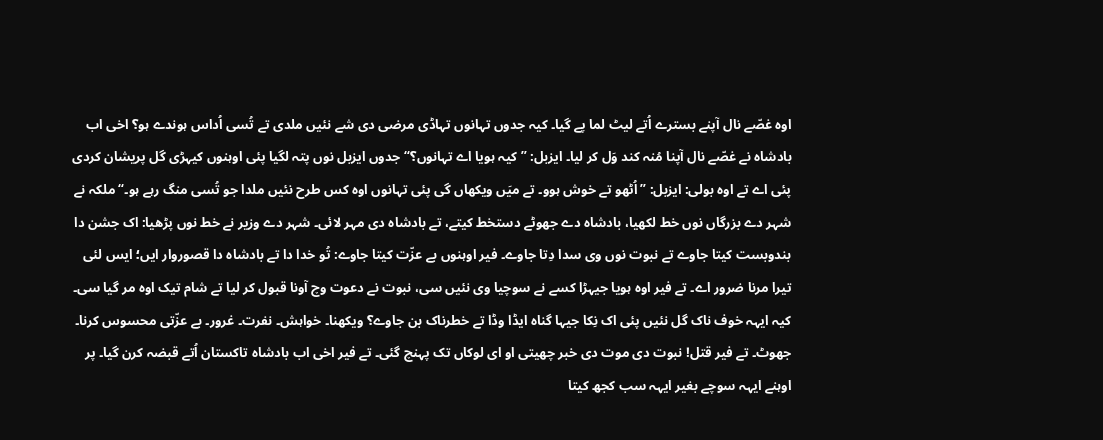اوہ غصّے نال آپنے بسترے اُتے لیٹ لما پے گیا۔ کیہ جدوں تہانوں تہاڈی مرضی دی شے نئیں ملدی تے تُسی اُداس ہوندے ہو؟ اخی اب بادشاہ نے غصّے نال آپنا مُنہ کند وَل کر لیا۔ ایزبل: ”کیہ ہویا اے تہانوں؟“ جدوں ایزبل نوں پتہ لگیا پئی اوہنوں کیہڑی گل پریشان کردی پئی اے تے اوہ بولی: ایزبل: ”اُٹھو تے خوش ہوو۔ تے میَں ویکھاں گی پئی تہانوں اوہ کس طرح نئیں ملدا جو تُسی منگ رہے ہو۔“ ملکہ نے شہر دے بزرگاں نوں خط لکھیا، بادشاہ دے جھوٹے دستخط کیتے، تے بادشاہ دی مہر لائی۔ شہر دے وزیر نے خط نوں پڑھیا: اک جشن دا بندوبست کیتا جاوے تے نبوت نوں وی سدا دِتا جاوے۔ فیر اوہنوں بے عزّت کیتا جاوے: تُو خدا دا تے بادشاہ دا قصوروار ایں؛ ایس لئی تیرا مرنا ضرور اے۔ تے فیر اوہ ہویا جیہڑا کسے نے سوچیا وی نئیں سی، نبوت نے دعوت وچ آونا قبول کر لیا تے شام تیک اوہ مر گیا سی۔ کیہ ایہہ خوف ناک گل نئیں پئی اک نِکا جیہا گناہ ایڈا وڈا تے خطرناک بن جاوے؟ ویکھنا۔ خواہش۔ نفرت۔ غرور۔ بے عزّتی محسوس کرنا۔ جھوٹ۔ تے فیر قتل! نبوت دی موت دی خبر چھیتی او ای لوکاں تک پہنچ گئی۔ تے فیر اخی اب بادشاہ تاکستان اُتے قبضہ کرن گیا۔ پر اوہنے ایہہ سوچے بغیر ایہہ سب کجھ کیتا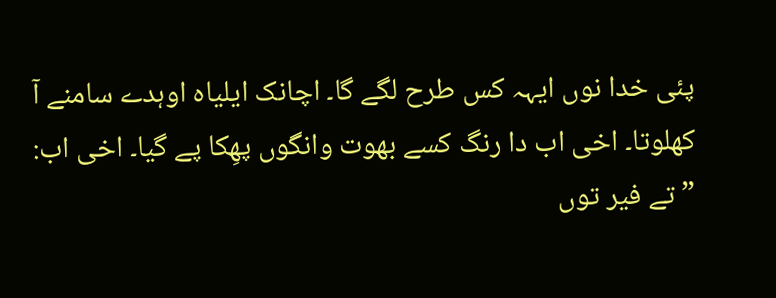پئی خدا نوں ایہہ کس طرح لگے گا۔ اچانک ایلیاہ اوہدے سامنے آ کھلوتا۔ اخی اب دا رنگ کسے بھوت وانگوں پھِکا پے گیا۔ اخی اب: ”تے فیر توں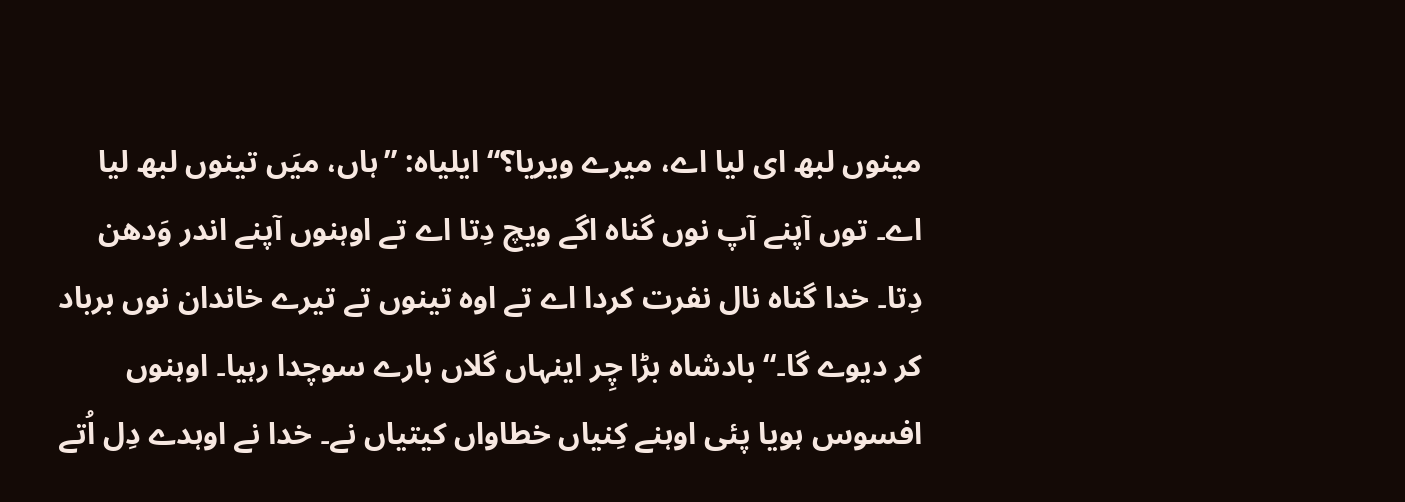مینوں لبھ ای لیا اے، میرے ویریا؟“ ایلیاہ: ”ہاں، میَں تینوں لبھ لیا اے۔ توں آپنے آپ نوں گناہ اگے ویچ دِتا اے تے اوہنوں آپنے اندر وَدھن دِتا۔ خدا گناہ نال نفرت کردا اے تے اوہ تینوں تے تیرے خاندان نوں برباد کر دیوے گا۔“ بادشاہ بڑا چِر اینہاں گلاں بارے سوچدا رہیا۔ اوہنوں افسوس ہویا پئی اوہنے کِنیاں خطاواں کیتیاں نے۔ خدا نے اوہدے دِل اُتے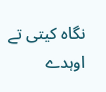نگاہ کیتی تے اوہدے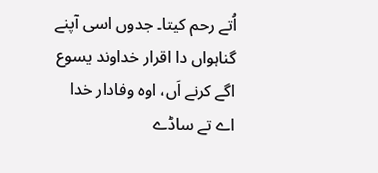اُتے رحم کیتا۔ جدوں اسی آپنے گناہواں دا اقرار خداوند یسوع اگے کرنے اَں، اوہ وفادار خدا اے تے ساڈے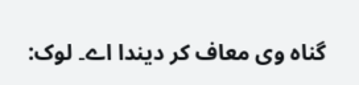گناہ وی معاف کر دیندا اے۔ لوک: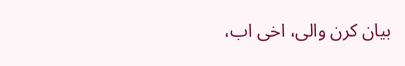بیان کرن والی، اخی اب،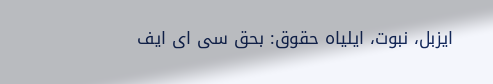ایزبل، نبوت، ایلیاہ حقوق: بحق سی ای ایف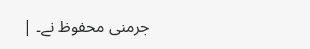جرمنی محفوظ نے۔ |